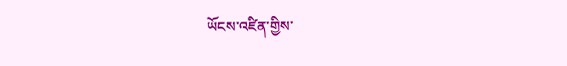ཡོངས་འཛིན་གྱིས་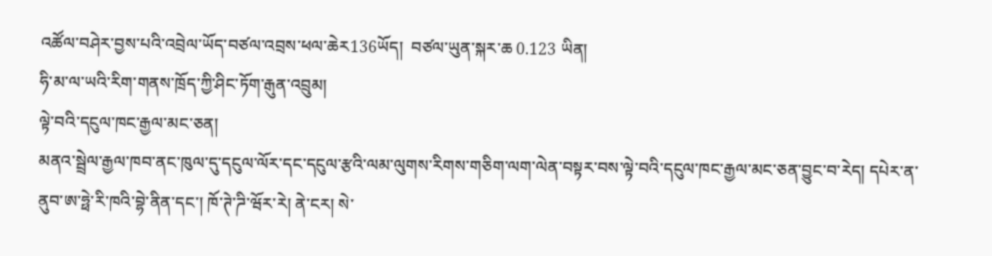འཚོལ་བཤེར་བྱས་པའི་འབྲེལ་ཡོད་བཙལ་འབྲས་ཕལ་ཆེར136ཡོད།  བཙལ་ཡུན་སྐར་ཆ 0.123 ཡིན།
ཧི་མ་ལ་ཡའི་རིག་གནས་ཁྲོད་ཀྱི་ཤིང་ཏོག་རྒུན་འབྲུམ།
ལྟེ་བའི་དངུལ་ཁང་རྒྱལ་མང་ཅན།
མནའ་སྦྲེལ་རྒྱལ་ཁབ་ནང་ཁུལ་དུ་དངུལ་ལོར་དང་དངུལ་རྩའི་ལམ་ལུགས་རིགས་གཅིག་ལག་ལེན་བསྟར་བས་ལྟེ་བའི་དངུལ་ཁང་རྒྱལ་མང་ཅན་བྱུང་བ་རེད། དཔེར་ན་ནུབ་ཨ་ཧྥེ་རི་ཁའི་བྷེ་ནིན་དང་། ཁོ་ཊེ་ཌི་ཝོར་རེ། ནེ་ངར། སེ་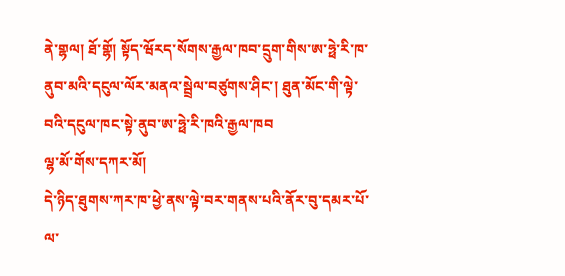ནེ་གྷལ། ཐོ་གྷོ། སྟོད་ཝོརད་སོགས་རྒྱལ་ཁབ་དྲུག་གིས་ཨ་ཧྥེ་རི་ཁ་ནུབ་མའི་དངུལ་ལོར་མནའ་སྦྲེལ་བཙུགས་ཤིང་། ཐུན་མོང་གི་ལྟེ་བའི་དངུལ་ཁང་སྟེ་ནུབ་ཨ་ཧྥེ་རི་ཁའི་རྒྱལ་ཁབ
ལྷ་མོ་གོས་དཀར་མོ།
དེ་ཉིད་ཐུགས་ཀར་ཁ་ཕྱེ་ནས་ལྟེ་བར་གནས་པའི་ནོར་བུ་དམར་པོ་ལ་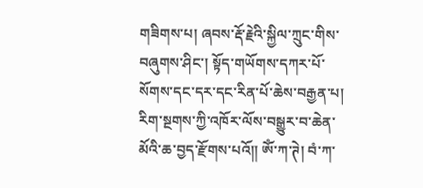གཟིགས་པ། ཞབས་རྡོ་རྗེའི་སྐྱིལ་ཀྲུང་གིས་བཞུགས་ཤིང་། སྟོད་གཡོགས་དཀར་པོ་སོགས་དང་དར་དང་རིན་པོ་ཆེས་བརྒྱན་པ། རིག་སྔགས་ཀྱི་འཁོར་ལོས་བསྒྱུར་བ་ཆེན་མོའི་ཆ་བྱད་རྫོགས་པའོ༎ ཨོཾ་ཀ་ཊེ། བཾ་ཀ་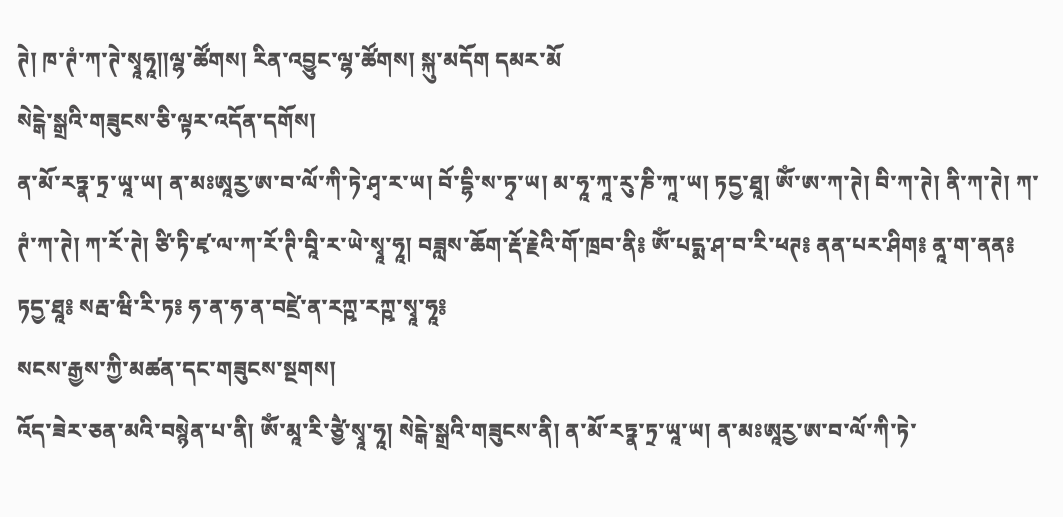ཊེ། ཁ་ཊཾ་ཀ་ཊེ་སྭཱཧཱ༎ལྷ་ཚོགས། རིན་འབྱུང་ལྷ་ཚོགས། སྐུ་མདོག དམར་མོ
སེངྒེ་སྒྲའི་གཟུངས་ཅི་ལྟར་འདོན་དགོས།
ན་མོ་རཏྣ་ཏྲ་ཡཱ་ཡ། ན་མཿཨཱརྱ་ཨ་བ་ལོ་ཀི་ཏེ་ཤྭ་ར་ཡ། བོ་དྷི་ས་ཏྭ་ཡ། མ་ཧཱ་ཀཱ་རུ་ཎི་ཀཱ་ཡ། ཏདྱ་ཐཱ། ཨོཾ་ཨ་ཀ་ཊེ། བི་ཀ་ཊེ། ནི་ཀ་ཊེ། ཀ་ཊཾ་ཀ་ཊེ། ཀ་རོ་ཊེ། ཙི་ཏི་ཛྭ་ལ་ཀ་རོ་ཊི་བཱི་ར་ཡེ་སྭཱ་ཧཱ། བཟླས་ཆོག་རྡོ་རྗེའི་གོ་ཁྲབ་ནི༔ ཨོཾ་པདྨ་ཤ་བ་རི་ཕཊ༔ ནན་པར་ཤིག༔ ནཱ་ག་ནན༔ ཏདྱ་ཐཱ༔ སརྦ་ཝི་རི་ཏ༔ ཧ་ན་ཧ་ན་བཛྲེ་ན་རཀྵ་རཀྵ་སྭཱ་ཧཱ༔
སངས་རྒྱས་ཀྱི་མཚན་དང་གཟུངས་སྔགས།
འོད་ཟེར་ཅན་མའི་བསྙེན་པ་ནི། ཨོཾ་མཱ་རི་ཙྱཻ་སྭཱ་ཧཱ། སེངྒེ་སྒྲའི་གཟུངས་ནི། ན་མོ་རཏྣ་ཏྲ་ཡཱ་ཡ། ན་མཿཨཱརྱ་ཨ་བ་ལོ་ཀི་ཏེ་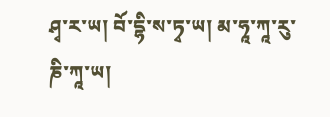ཤྭ་ར་ཡ། བོ་དྷི་ས་ཏྭ་ཡ། མ་ཧཱ་ཀཱ་རུ་ཎི་ཀཱ་ཡ།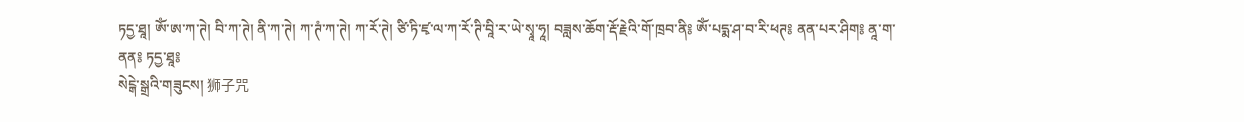ཏདྱ་ཐཱ། ཨོཾ་ཨ་ཀ་ཊེ། བི་ཀ་ཊེ། ནི་ཀ་ཊེ། ཀ་ཊཾ་ཀ་ཊེ། ཀ་རོ་ཊེ། ཙི་ཏི་ཛྭ་ལ་ཀ་རོ་ཊི་བཱི་ར་ཡེ་སྭཱ་ཧཱ། བཟླས་ཆོག་རྡོ་རྗེའི་གོ་ཁྲབ་ནི༔ ཨོཾ་པདྨ་ཤ་བ་རི་ཕཊ༔ ནན་པར་ཤིག༔ ནཱ་ག་ནན༔ ཏདྱ་ཐཱ༔
སེངྒེ་སྒྲའི་གཟུངས། 狮子咒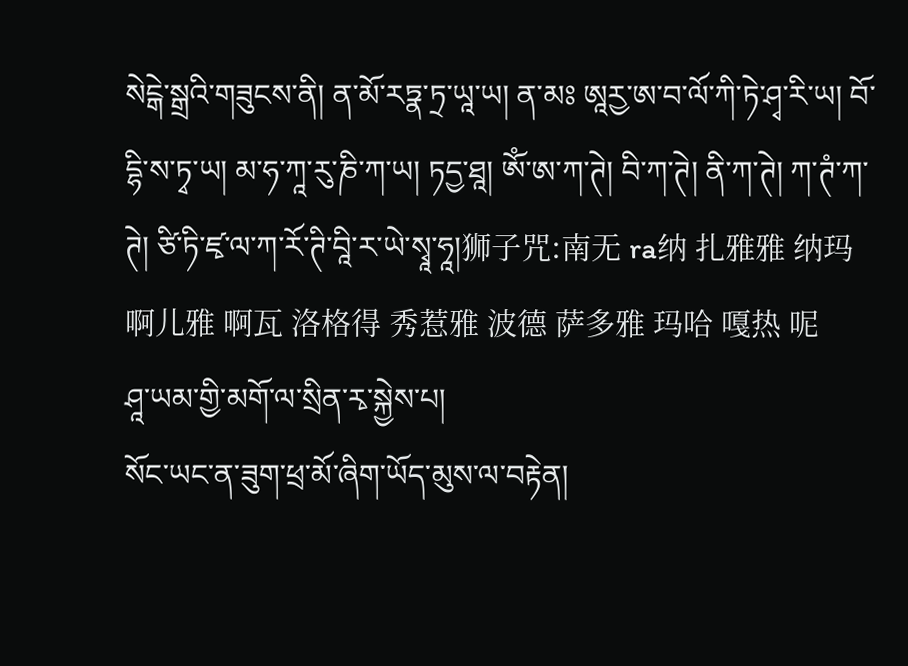སེངྒེ་སྒྲའི་གཟུངས་ནི། ན་མོ་རཏྣ་ཏྲ་ཡཱ་ཡ། ན་མཿ ཨཱརྱ་ཨ་བ་ལོ་ཀི་ཏེ་ཤྭ་རི་ཡ། བོ་དྷི་ས་ཏྭ་ཡ། མ་ཧ་ཀཱ་རུ་ཎི་ཀ་ཡ། ཏདྱ་ཐཱ། ཨོཾ་ཨ་ཀ་ཊེ། བི་ཀ་ཊེ། ནི་ཀ་ཊེ། ཀ་ཊཾ་ཀ་ཊེ། ཙི་ཏི་ཛྭ་ལ་ཀ་རོ་ཊི་བཱི་ར་ཡེ་སྭཱ་ཧཱ།狮子咒:南无 ra纳 扎雅雅 纳玛 啊儿雅 啊瓦 洛格得 秀惹雅 波德 萨多雅 玛哈 嘎热 呢
ཤཱ་ཡམ་གྱི་མགོ་ལ་སྲིན་རྭ་སྐྱེས་པ།
སོང་ཡང་ན་ཟུག་ཕྲ་མོ་ཞིག་ཡོད་མུས་ལ་བརྟེན།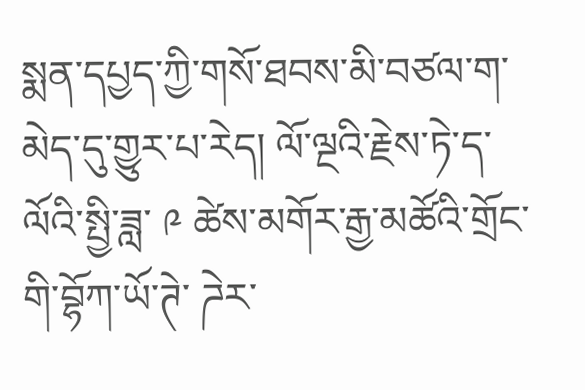སྨན་དཔྱད་ཀྱི་གསོ་ཐབས་མི་བཙལ་ག་མེད་དུ་གྱུར་པ་རེད། ལོ་ལྔའི་རྗེས་ཏེ་ད་ལོའི་སྤྱི་ཟླ་ ༩ ཚེས་མགོར་རྒྱ་མཚོའི་གྲོང་གི་བྷོཀ་ཡོ་ཊེ་ ཌེར་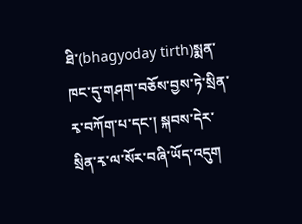ཐི་(bhagyoday tirth)སྨན་ཁང་དུ་གཤག་བཅོས་བྱས་ཏེ་སྲིན་རྭ་བཀོག་པ་དང་། སྐབས་དེར་སྲིན་རྭ་ལ་སོར་བཞི་ཡོད་འདུག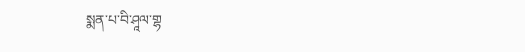སྨན་པ་བི་ཤཱལ་གྷ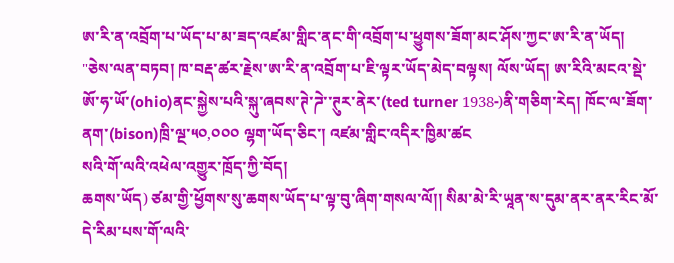ཨ་རི་ན་འབྲོག་པ་ཡོད་པ་མ་ཟད་འཛམ་གླིང་ནང་གི་འབྲོག་པ་ཕྱུགས་ཟོག་མང་ཤོས་ཀྱང་ཨ་རི་ན་ཡོད།
"ཅེས་ལན་བཏབ། ཁ་བརྡ་ཚར་རྗེས་ཨ་རི་ན་འབྲོག་པ་ཇི་ལྟར་ཡོད་མེད་བལྟས། ལོས་ཡོད། ཨ་རིའི་མངའ་སྡེ་ཨོ་ཧ་ཡོ་(ohio)ནང་སྐྱེས་པའི་སྐུ་ཞབས་ཊེ་ཌེ་་ཊུར་ནེར་(ted turner 1938-)ནི་གཅིག་རེད། ཁོང་ལ་ཟོག་ནག་(bison)ཁྲི་ལྔ་༥༠,༠༠༠ ལྷག་ཡོད་ཅིང་། འཛམ་གླིང་འདིར་ཁྱིམ་ཚང
སའི་གོ་ལའི་འཕེལ་འགྱུར་ཁྲོད་ཀྱི་བོད།
ཆགས་ཡོད) ཙམ་གྱི་ཕྱོགས་སུ་ཆགས་ཡོད་པ་ལྟ་བུ་ཞིག་གསལ་ལོ།། སིམ་མེ་རི་ཡཱན་ས་དུམ་ནར་ནར་རིང་མོ་དེ་རིམ་པས་གོ་ལའི་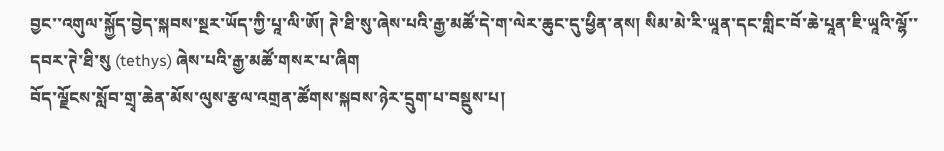བྱང་་འགུལ་སྐྱོད་བྱེད་སྐབས་སྔར་ཡོད་ཀྱི་པཱ་ལི་ཨོ། ཊེ་ཐི་སུ་ཞེས་པའི་རྒྱ་མཚོ་དེ་ག་ལེར་ཆུང་དུ་ཕྱིན་ནས། སིམ་མེ་རི་ཡཱན་དང་གླིང་བོ་ཆེ་པཱན་ཇི་ཡཱའི་ལྷོ་་དབར་ཊེ་ཐི་སུ (tethys) ཞེས་པའི་རྒྱ་མཚོ་གསར་པ་ཞིག
བོད་ལྗོངས་སློབ་གྲྭ་ཆེན་མོས་ལུས་རྩལ་འགྲན་ཚོགས་སྐབས་ཉེར་དྲུག་པ་བསྡུས་པ།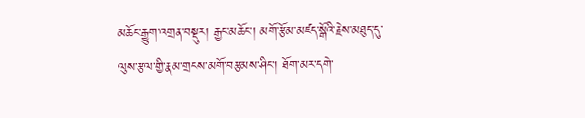མཆོང་རྒྱུག་འགྲན་བསྡུར། རྒྱང་མཆོང་། མགོ་རྩོམ་མཛད་སྒོའི་རྗེས་མཐུད་དུ་ལུས་རྩལ་གྱི་རྣམ་གྲངས་མགོ་བརྩམས་ཤིང་། ཐོག་མར་དགེ་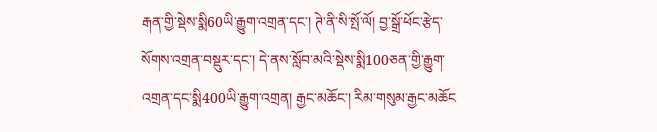རྒན་གྱི་སྡེས་སྨི60ཡི་རྒྱུག་འགྲན་དང་། ཊེ་ནི་སི་སྤོ་ལོ། བྱ་སྒྲོ་ཕོང་རྩེད་སོགས་འགྲན་བསྡུར་དང་། དེ་ནས་སློབ་མའི་སྡེས་སྨི100ཅན་གྱི་རྒྱུག་འགྲན་དང་སྨི400ཡི་རྒྱུག་འགྲན། རྒྱང་མཆོང་། རིམ་གསུམ་རྒྱང་མཆོང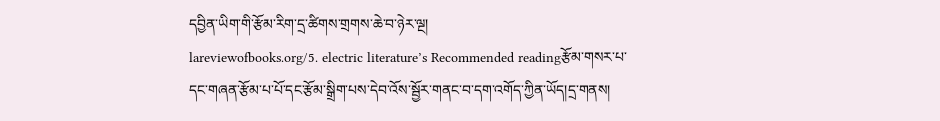དབྱིན་ཡིག་གི་རྩོམ་རིག་དྲ་ཚིགས་གྲགས་ཆེ་བ་ཉེར་ལྔ།
lareviewofbooks.org/5. electric literature’s Recommended readingརྩོམ་གསར་པ་དང་གཞན་རྩོམ་པ་པོ་དང་རྩོམ་སྒྲིག་པས་དེབ་འོས་སྦྱོར་གནང་བ་དག་འགོད་ཀྱིན་ཡོད།དྲ་གནས།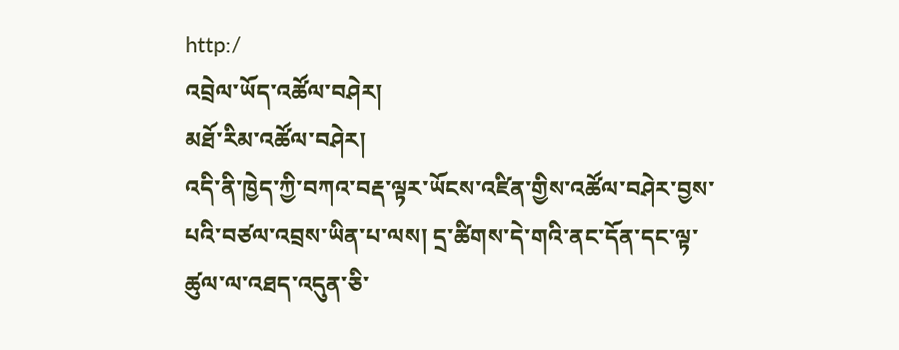http:/
འབྲེལ་ཡོད་འཚོལ་བཤེར།
མཐོ་རིམ་འཚོལ་བཤེར།
འདི་ནི་ཁྱེད་ཀྱི་བཀའ་བརྡ་ལྟར་ཡོངས་འཛིན་གྱིས་འཚོལ་བཤེར་བྱས་པའི་བཙལ་འབྲས་ཡིན་པ་ལས། དྲ་ཚིགས་དེ་གའི་ནང་དོན་དང་ལྟ་ཚུལ་ལ་འཐད་འདུན་ཅི་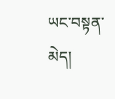ཡང་བསྟན་མེད།